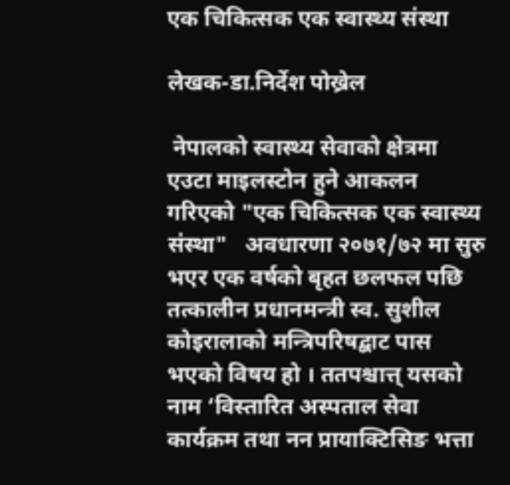एक चिकित्सक एक स्वास्थ्य संस्था

लेखक-डा.निर्देश पोख्रेल

 नेपालको स्वास्थ्य सेवाको क्षेत्रमा एउटा माइलस्टोन हुने आकलन गरिएको "एक चिकित्सक एक स्वास्थ्य संस्था"   अवधारणा २०७१/७२ मा सुरु भएर एक वर्षको बृहत छलफल पछि तत्कालीन प्रधानमन्त्री स्व. सुशील कोइरालाको मन्त्रिपरिषद्बाट पास भएको विषय हो । ततपश्चात्त् यसको नाम ‘विस्तारित अस्पताल सेवा कार्यक्रम तथा नन प्रायाक्टिसिङ भत्ता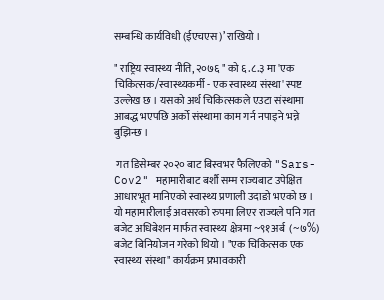सम्बन्धि कार्यविधी (ईएचएस)’ राखियो ।

" राष्ट्रिय स्वास्थ्य नीति, २०७६ " को ६.८.३ मा 'एक चिकित्सक/स्वास्थ्यकर्मी - एक स्वास्थ्य संस्था' स्पष्ट उल्लेख छ । यसको अर्थ चिकित्सकले एउटा संस्थामा आबद्ध भएपछि अर्को संस्थामा काम गर्न नपाइने भन्ने बुझिन्छ ।

 गत डिसेम्बर २०२० बाट बिस्वभर फैलिएको "Sars-Cov2" महामारीबाट बर्शौ सम्म राज्यबाट उपेक्षित आधारभूत मानिएको स्वास्थ्य प्रणाली उदाङो भएको छ । यो महामारीलाई अवसरको रुपमा लिएर राज्यले पनि गत बजेट अधिबेशन मार्फत स्वास्थ्य क्षेत्रमा ~९१अर्ब  (~७%) बजेट बिनियोजन गरेको थियो । "एक चिकित्सक एक स्वास्थ्य संस्था" कार्यक्रम प्रभावकारी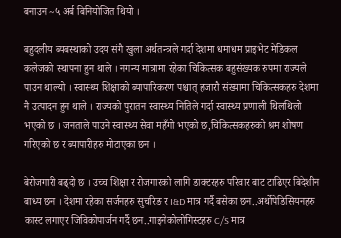बनाउन ~५ अर्ब बिनियोजित थियो ।

बहुदलीय ब्यबस्थाको उदय संगै खुला अर्थतन्त्रले गर्दा देशमा धमाधम प्राइभेट मेडिकल कलेजको स्थापना हुन थाले । नगन्य मात्रामा रहेका चिकित्सक बहुसंख्यक रुपमा राज्यले पाउन थाल्यो । स्वास्थ्य शिक्षाको ब्यापारिकरण पश्चात् हजारौ संख्यामा चिकित्सकहरु देशमा नै उत्पादन हुन थाले । राज्यको पुरातन स्वास्थ्य नितिले गर्दा स्वास्थ्य प्रणाली थिलथिलो भएको छ । जनताले पाउने स्वास्थ्य सेवा महँगो भएको छ,चिकित्सकहरुको श्रम शोषण गरिएको छ र ब्यापारीहरु मोटाएका छन ।

बेरोजगारी बढ्दो छ । उच्च शिक्षा र रोजगारको लागि डाक्टरहरु परिवार बाट टाढिएर बिदेशीन बाध्य छन । देशमा रहेका सर्जनहरु सुचरिङ र I&D मात्र गर्दै बसेका छन..अर्थोपेडिसियनहरु कास्ट लगाएर जिविकोपार्जन गर्दै छन..गाइनेकोलोगिस्टहरु C/S मात्र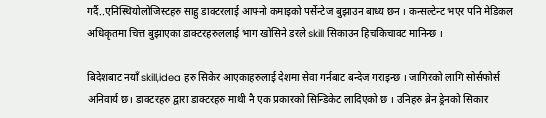गर्दै..एनिस्थियोलोजिस्टहरु साहु डाक्टरलाई आफ्नो कमाइको पर्सेन्टेज बुझाउन बाध्य छन । कन्सल्टेन्ट भएर पनि मेडिकल अधिकृतमा चित्त बुझाएका डाक्टरहरुललाई भाग खोसिने डरले skill सिकाउन हिचकिचावट मानिन्छ ।

बिदेशबाट नयाँ skill,idea हरु सिकेर आएकाहरुलाई देशमा सेवा गर्नबाट बन्देज गराइन्छ । जागिरको लागि सोर्सफोर्स अनिवार्य छ। डाक्टरहरु द्वारा डाक्टरहरु माथी नै एक प्रकारको सिन्डिकेट लादिएको छ । उनिहरु ब्रेन ड्रेनको सिकार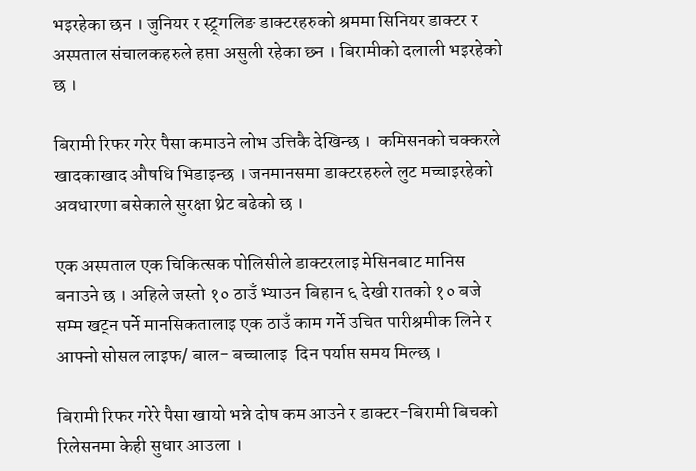भइरहेका छन । जुनियर र स्ट्र्गलिङ डाक्टरहरुको श्रममा सिनियर डाक्टर र अस्पताल संचालकहरुले हप्ता असुली रहेका छ्न । बिरामीको दलाली भइरहेको छ ।

बिरामी रिफर गरेर पैसा कमाउने लोभ उत्तिकै देखिन्छ ।  कमिसनको चक्करले खादकाखाद औषधि भिडाइन्छ । जनमानसमा डाक्टरहरुले लुट मच्चाइरहेको अवधारणा बसेकाले सुरक्षा थ्रेट बढेको छ ।

एक अस्पताल एक चिकित्सक पोलिसीले डाक्टरलाइ मेसिनबाट मानिस बनाउने छ । अहिले जस्तो १० ठाउँ भ्याउन बिहान ६ देखी रातको १० बजे सम्म खट्न पर्ने मानसिकतालाइ एक ठाउँ काम गर्ने उचित पारीश्रमीक लिने र आफ्नो सोसल लाइफ/ बाल- बच्चालाइ  दिन पर्याप्त समय मिल्छ ।

बिरामी रिफर गरेरे पैसा खायो भन्ने दोष कम आउने र डाक्टर-बिरामी बिचको रिलेसनमा केही सुधार आउला ।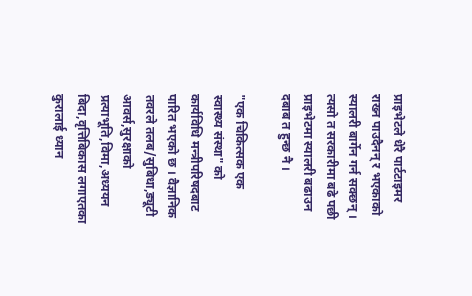प्राइभेटले धेरै पार्टटाइमर राख्न पाउदैनन् र भएकाको स्यालरी बार्गेन गर्न सक्छन् । त्यसो त सरकारीमा बढे पछी प्राइभेटमा स्यालरी बढाउन दबाब त हुन्छ नै ।

"एक चिकित्सक एक स्वास्थ्य संस्था" को कार्यविधि मन्त्रीपरिषदबाट पारित भएको छ । वैज्ञानिक तवरले तलब/सुबिधा,ड्यूटी आवर्स,सुरक्षाको प्रत्याभूति,विमा,अध्ययन बिदा,वृत्तिबिकास लगाएतका कुरालाई ध्यान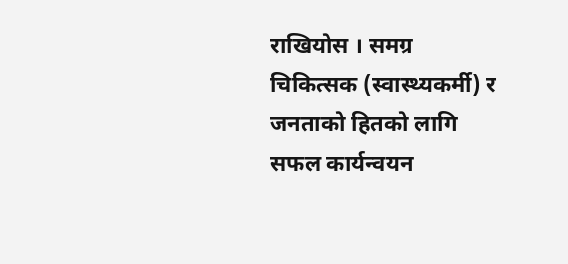राखियोस । समग्र चिकित्सक (स्वास्थ्यकर्मी) र जनताको हितको लागि सफल कार्यन्वयन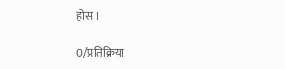होस ।

0/प्रतिक्रिया